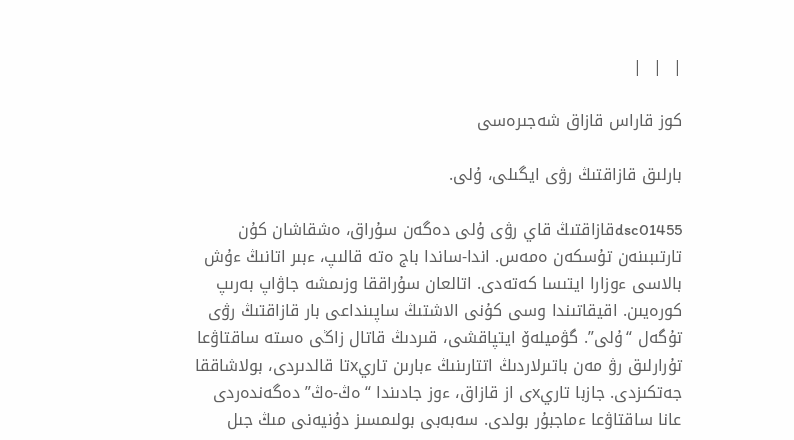|  |  |

كوز قاراس قازاق شەجىرەسى

بارلىق قازاقتىڭ رۋى ايگىلى، ۇلى.

dsc01455قازاقتىڭ قاي رۋى ۇلى دەگەن سۇراق، ەشقاشان كۇن تارتىبىنەن تۇسكەن ەمەس. اندا-ساندا باج ەتە قالىپ، ءبىر اتانىڭ ءۇش بالاسى ءوزارا ايتىسا كەتەدى. اتالعان سۇراققا وزىمشە جاۋاپ بەرىپ كورەيىن. اقيقاتىندا وسى كۇنى الاشتىڭ ساپىنداعى بار قازاقتىڭ رۋى تۇگەل “ۇلى”. گۋميلەۆ ايتپاقشى، قىردىڭ قاتال زاڭى ەستە ساقتاۋعا تۇرارلىق رۋ مەن باتىرلاردىڭ اتتارىنىڭ ءبارىن تاريxتا قالدىردى، بولاشاققا جەتكىزدى. جازبا تاريxى از قازاق، ءوز جادىندا “ەڭ-ەڭ” دەگەندەردى عانا ساقتاۋعا ءماجبۇر بولدى. سەبەبى بولىمسىز دۇنيەنى مىڭ جىل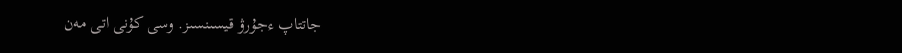جاتتاپ ءجۇرۋ قيسىنسىز. وسى كۇنى اتى مەن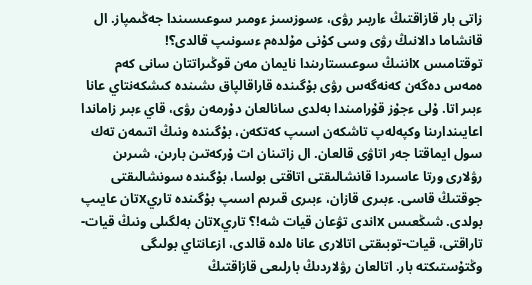زاتى بار قازاقتىڭ ءاربىر رۋى، ءسوزسىز ءومىر سوعىسىندا جەڭىمپاز. ال قانشاما دالانىڭ رۋى وسى كۇنى مۇلدەم ءسونىپ قالدى؟!
توقتامىس xاننىڭ سوعىستارىندا نايمان مەن قوڭىراتتان سانى كەم ەمەس دەگەن كەنەگەس رۋى بۇگىندە قاراقالپاق ىشىندە كىشكەنتاي عانا ءبىر اتا. ۇلى ءجۇز قۇرامىندا بەلدى سانالعان دۇرمەن رۋى، قاي ءبىر زاماندا اعايىندارىنا وكپەلەپ تاشكەن اسىپ كەتكەن، بۇگىندە ونىڭ اتىمەن تەك سول ايماقتا جەر اتاۋى قالعان. ال زاتىنان ات ۇركەتىن بارىن، شىرىن رۋلارى ورتا عاسىردا قانشالىقتى اتاقتى بولسا، بۇگىندە سونشالىقتى جوقتىڭ قاسى. ءبىرى قازان، ءبىرى قىرىم اسىپ بۇگىندە تاريxتان عايىپ بولدى. شىڭعىس xاندى تۋعان قيات شە!؟ تاريxتان بەلگىلى ونىڭ قيات-تاراقتى، قيات-توبىقتى اتالارى عانا ەلدە قالدى، ازعانتاي بولىگى وڭتۇستىكتە بار. اتالعان رۋلاردىڭ بارلىعى قازاقتىڭ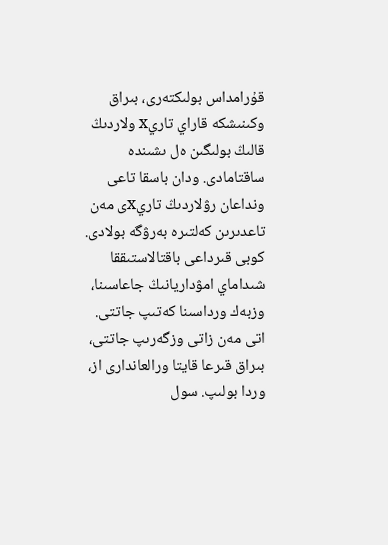قۇرامداس بولىكتەرى، بىراق وكىنىشكە قاراي تاريx ولاردىڭ قالىڭ بولىگىن ەل ىشىندە ساقتامادى. ودان باسقا تاعى ونداعان رۋلاردىڭ تاريxى مەن تاعدىرىن كەلتىرە بەرۋگە بولادى. كوبى قىرداعى باقتالاستىققا شىداماي امۋداريانىڭ جاعاسىنا، وزبەك ورداسىنا كەتىپ جاتتى. اتى مەن زاتى وزگەرىپ جاتتى، بىراق قىرعا قايتا ورالعاندارى از، وردا بولىپ. سول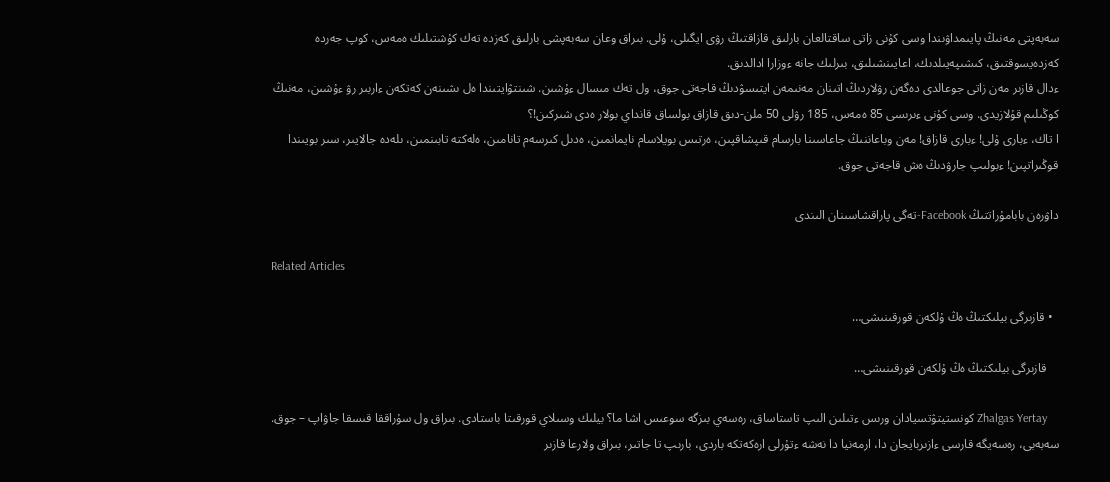سەبەپتى مەنىڭ پايىمداۋىندا وسى كۇنى زاتى ساقتالعان بارلىق قازاقتىڭ رۋى ايگىلى، ۇلى. بىراق وعان سەبەپشى بارلىق كەزدە تەك كۇشتىلىك ەمەس، كوپ جەردە كەزدەيسوقتىق، كىشىپەيىلدىك، اعايىنشىلىق، بىرلىك جانە ءوزارا ادالدىق.
ءدال قازىر مەن زاتى جوعالدى دەگەن رۋلاردىڭ اتىنان مەنىمەن ايتىسۋدىڭ قاجەتى جوق، ول تەك مىسال ءۇشىن. شىنتۋايتىندا ەل ىشىنەن كەتكەن ءاربىر رۋ ءۇشىن، مەنىڭ كوڭىلىم قۇلازيدى. وسى كۇنى ءىرىسى 85 ەمەس، 185 رۋلى 50 ملن-دىق قازاق بولساق قانداي بولار ەدى شىركىن!؟
ا تاك، ءبارى ۇلى! ءبارى قازاق! مەن وباعاننىڭ جاعاسىنا بارسام قىپشاقپىن، ەرتىس بويلاسام نايمانمىن، ەدىل كىرسەم تانامىن، ەلەكتە تابىنمىن، ىلەدە جالايىر، سىر بويىندا قوڭىراتپىن! ءبولىپ جارۋدىڭ ەش قاجەتى جوق.

داۋرەن بابامۇراتتىڭ Facebook-تەگى پاراقشاسىنان الىندى

Related Articles

  • قازىرگى بيلىكتىڭ ەڭ ۇلكەن قورقىنىشى…

    قازىرگى بيلىكتىڭ ەڭ ۇلكەن قورقىنىشى…

    Zhalgas Yertay كونستيتۋتسيادان ورىس ءتىلىن الىپ تاستاساق، رەسەي بىزگە سوعىس اشا ما؟ بيلىك وسىلاي قورقىتا باستادى. بىراق ول سۇراققا قىسقا جاۋاپ – جوق. سەبەبى، رەسەيگە قارسى ءازىربايجان دا، ارمەنيا دا نەشە ءتۇرلى ارەكەتكە باردى، بارىپ تا جاتىر، بىراق ولارعا قازىر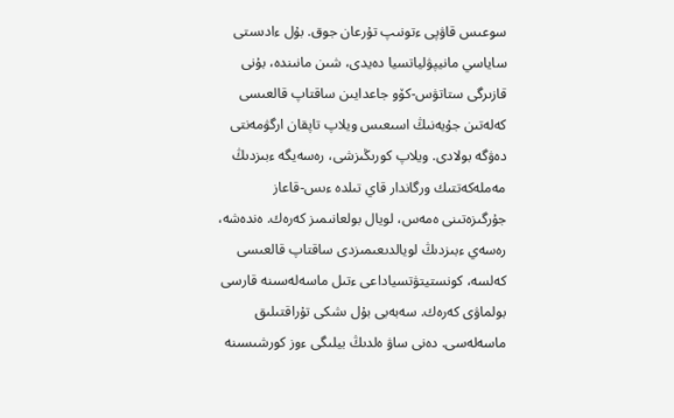سوعىس قاۋپى ءتونىپ تۇرعان جوق. بۇل ءادىستى ساياسي مانيپۋلياتسيا دەيدى، شىن مانىندە، بۇنى قازىرگى ستاتۋس-كۆو جاعدايىن ساقتاپ قالعىسى كەلەتىن جۇيەنىڭ اسىعىس ويلاپ تاپقان ارگۋمەنتى دەۋگە بولادى. ويلاپ كورىڭىزشى، رەسەيگە ءبىزدىڭ مەملەكەتتىك ورگاندار قاي تىلدە ءىس-قاعاز جۇرگىزەتىنى ەمەس، لويال بولعانىمىز كەرەك. ەندەشە، رەسەي ءبىزدىڭ لويالدىعىمىزدى ساقتاپ قالعىسى كەلسە، كونستيتۋتسياداعى ءتىل ماسەلەسىنە قارسى بولماۋى كەرەك. سەبەبى بۇل ىشكى تۇراقتىلىق ماسەلەسى. دەنى ساۋ ەلدىڭ بيلىگى ءوز كورشىسىنە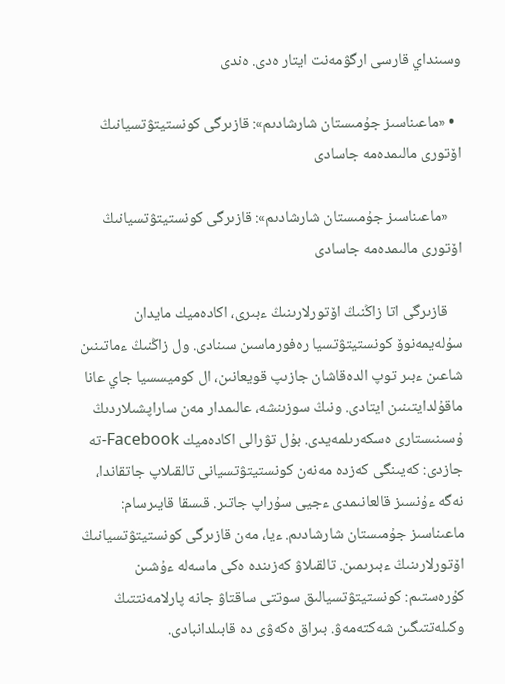وسىنداي قارسى ارگۋمەنت ايتار ەدى. ەندى

  • «ماعىناسىز جۇمىستان شارشادىم»: قازىرگى كونستيتۋتسيانىڭ اۆتورى مالىمدەمە جاسادى

    «ماعىناسىز جۇمىستان شارشادىم»: قازىرگى كونستيتۋتسيانىڭ اۆتورى مالىمدەمە جاسادى

    قازىرگى اتا زاڭنىڭ اۆتورلارىنىڭ ءبىرى، اكادەميك مايدان سۇلەيمەنوۆ كونستيتۋتسيا رەفورماسىن سىنادى. ول زاڭنىڭ ءماتىنىن شاعىن ءبىر توپ الدەقاشان جازىپ قويعانىن، ال كوميسسيا جاي عانا ماقۇلدايتىنىن ايتادى. ونىڭ سوزىنشە، عالىمدار مەن ساراپشىلاردىڭ ۇسىنىستارى ەسكەرىلمەيدى. بۇل تۋرالى اكادەميك Facebook-تە جازدى: كەيىنگى كەزدە مەنەن كونستيتۋتسيانى تالقىلاپ جاتقاندا، نەگە ءۇنسىز قالعانىمدى ءجيى سۇراپ جاتىر. قىسقا قايىرسام: ماعىناسىز جۇمىستان شارشادىم. ءيا، مەن قازىرگى كونستيتۋتسيانىڭ اۆتورلارىنىڭ ءبىرىمىن. تالقىلاۋ كەزىندە ەكى ماسەلە ءۇشىن كۇرەستىم: كونستيتۋتسيالىق سوتتى ساقتاۋ جانە پارلامەنتتىڭ وكىلەتتىگىن شەكتەمەۋ. بىراق ەكەۋى دە قابىلدانبادى.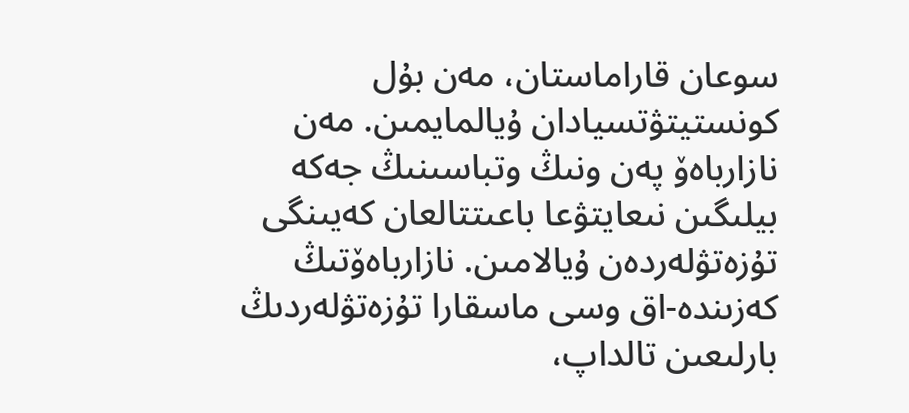سوعان قاراماستان، مەن بۇل كونستيتۋتسيادان ۇيالمايمىن. مەن نازارباەۆ پەن ونىڭ وتباسىنىڭ جەكە بيلىگىن نىعايتۋعا باعىتتالعان كەيىنگى تۇزەتۋلەردەن ۇيالامىن. نازارباەۆتىڭ كەزىندە-اق وسى ماسقارا تۇزەتۋلەردىڭ بارلىعىن تالداپ،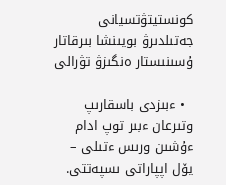كونستيتۋتسيانى جەتىلدىرۋ بويىنشا بىرقاتار ۇسىنىستار ەنگىزۋ تۋرالى

  • ءبىزدى باسقارىپ وتىرعان ءبىر توپ ادام ءۇشىن ورىس ءتىلى – يۆل اپپاراتى ىسپەتتى.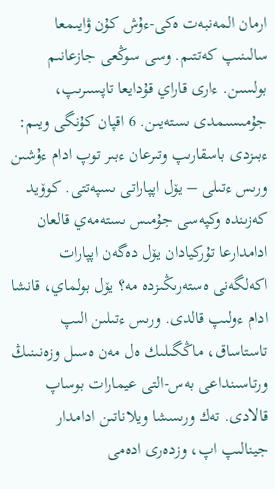ارمان المەنبەت ەكى-ءۇش كۇن ۋايىمعا سالىنىپ كەتتىم. وسى سوڭعى جازعانىم بولسىن. ءارى قاراي قۇدايعا تاپسىرىپ، جۇمىسىمدى ىستەيىن. 6 اقپان كۇنگى ويىم: ءبىزدى باسقارىپ وتىرعان ءبىر توپ ادام ءۇشىن ورىس ءتىلى – يۆل اپپاراتى ىسپەتتى. كوۆيد كەزىندە وكپەسى جۇمىس ىستەمەي قالعان ادامدارعا تۇركيادان يۆل دەگەن اپپارات اكەلگەنى ەستەرىڭىزدە مە؟ يۆل بولماي، قانشا ادام ءولىپ قالدى. ورىس ءتىلىن الىپ تاستاساق، ماڭگىلىك ەل مەن ەسىل وزەنىنىڭ ورتاسىنداعى بەس-التى عيمارات بوساپ قالادى. تەك ورىسشا ويلاناتىن ادامدار جينالىپ اپ، وزدەرى ادەمى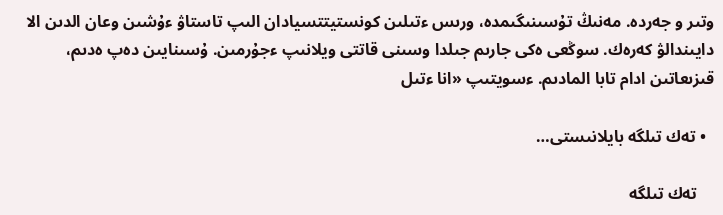وتىر و جەردە. مەنىڭ تۇسىنىگىمدە، ورىس ءتىلىن كونستيتتسيادان الىپ تاستاۋ ءۇشىن وعان الدىن الا دايىندالۋ كەرەك. سوڭعى ەكى جارىم جىلدا وسىنى قاتتى ويلانىپ ءجۇرمىن. ۇسىنايىن دەپ ەدىم، قىزىعاتىن ادام تابا المادىم. ءسويتىپ «انا ءتىل

  • تەك تىلگە بايلانىستى…

    تەك تىلگە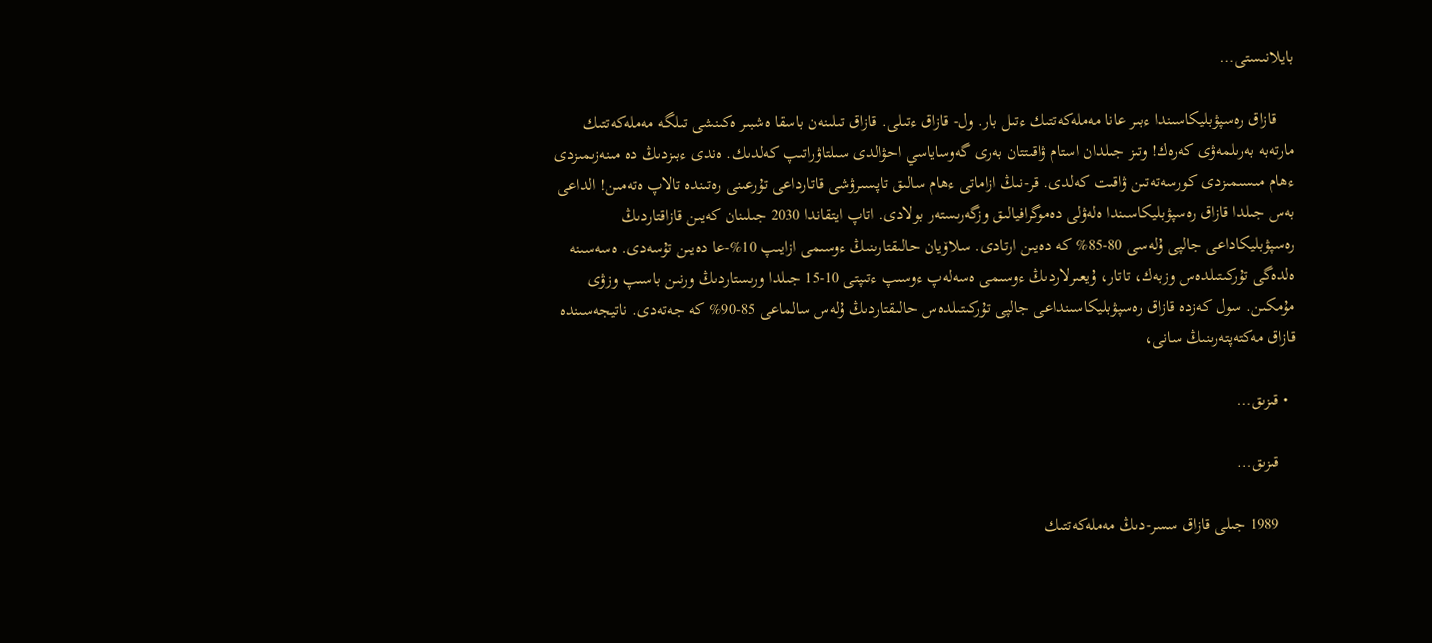بايلانىستى…

    قازاق رەسپۋبليكاسىندا ءبىر عانا مەملەكەتتىك ءتىل بار. ول- قازاق ءتىلى. قازاق تىلىنەن باسقا ەشبىر ەكىنشى تىلگە مەملەكەتتىك مارتەبە بەرىلمەۋى كەرەك! وتىز جىلدان استام ۋاقىتتان بەرى گەوساياسي احۋالدى سىلتاۋراتىپ كەلدىك. ەندى ءبىزدىڭ دە مىنەزىمىزدى ءھام مىسىمىزدى كورسەتەتىن ۋاقىت كەلدى. قر-نىڭ ازاماتى ءھام سالىق تاپسىرۋشى قاتارداعى تۇرعىنى رەتىندە تالاپ ەتەمىن! الداعى بەس جىلدا قازاق رەسپۋبليكاسىندا ەلەۋلى دەموگرافيالىق وزگەرىستەر بولادى. اتاپ ايتقاندا 2030 جىلىنان كەيىن قازاقتاردىڭ رەسپۋبليكاداعى جالپى ۇلەسى 80-85% كە دەيىن ارتادى. سلاۆيان حالىقتارىنىڭ ءوسىمى ازايىپ 10%-عا دەيىن تۇسەدى. ەسەسىنە ەلدەگى تۇركىتىلدەس وزبەك، تاتار، ۇيعىرلاردىڭ ءوسىمى ەسەلەپ ءوسىپ ءتىپتى 10-15 جىلدا ورىستاردىڭ ورنىن باسىپ وزۋى مۇمكىن. سول كەزدە قازاق رەسپۋبليكاسىنداعى جالپى تۇركىتىلدەس حالىقتاردىڭ ۇلەس سالماعى 85-90% كە جەتەدى. ناتيجەسىندە قازاق مەكتەپتەرىنىڭ سانى،

  • قىزىق…

    قىزىق…

    1989 جىلى قازاق سسر-دىڭ مەملەكەتتىك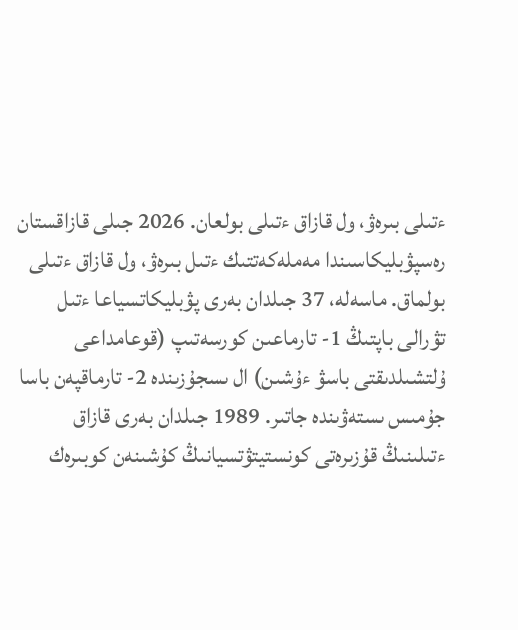ءتىلى بىرەۋ، ول قازاق ءتىلى بولعان. 2026 جىلى قازاقستان رەسپۋبليكاسىندا مەملەكەتتىك ءتىل بىرەۋ، ول قازاق ءتىلى بولماق. ماسەلە، 37 جىلدان بەرى پۋبليكاتسياعا ءتىل تۋرالى باپتىڭ 1- تارماعىن كورسەتىپ (قوعامداعى ۇلتشىلدىقتى باسۋ ءۇشىن) ال ىسجۇزىندە 2- تارماقپەن باسا جۇمىس ىستەۋىندە جاتىر. 1989 جىلدان بەرى قازاق ءتىلىنىڭ قۇزىرەتى كونستيتۋتسيانىڭ كۇشىنەن كوبىرەك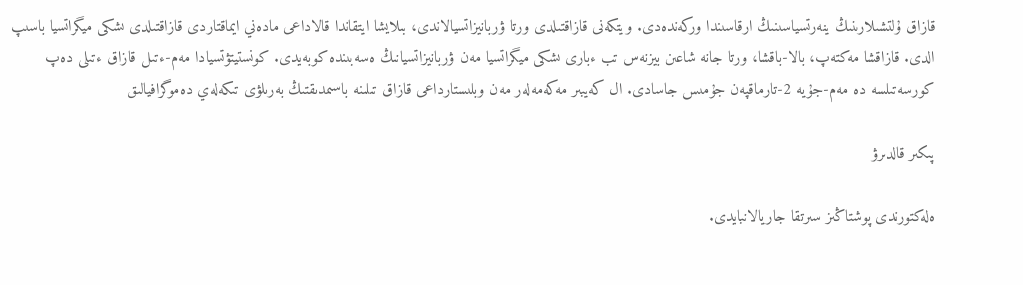قازاق ۇلتشىلارىنىڭ ينەرتسياسىنىڭ ارقاسىندا وركەندەدى. ويتكەنى قازاقتىلدى ورتا ۋربانيزاتسيالاندى، بىلايشا ايتقاندا قالاداعى مادەني ايماقتاردى قازاقتىلدى ىشكى ميگراتسيا باسىپ الدى. قازاقشا مەكتەپ، بالا-باقشا، ورتا جانە شاعىن بيزنەس تب ءبارى ىشكى ميگراتسيا مەن ۋربانيزاتسيانىڭ ەسەبىندە كوبەيدى. كونستيتۋتسيادا مەم-ءتىل قازاق ءتىلى دەپ كورسەتىلسە دە مەم-جۇيە 2-تارماقپەن جۇمىس جاسادى. ال كەيبىر مەكەمەلەر مەن وبلىستارداعى قازاق تىلىنە باسىمدىقتىڭ بەرىلۋى تىكەلەي دەموگرافيالىق

پىكىر قالدىرۋ

ەلەكتورندى پوشتاڭىز سىرتقا جاريالانبايدى.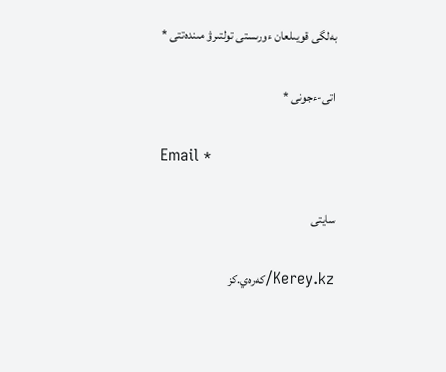بەلگى قويىلعان ءورىستى تولتىرۋ مىندەتتى *

اتى-ءجونى *

Email *

سايتى

Kerey.kz/كەرەي.كز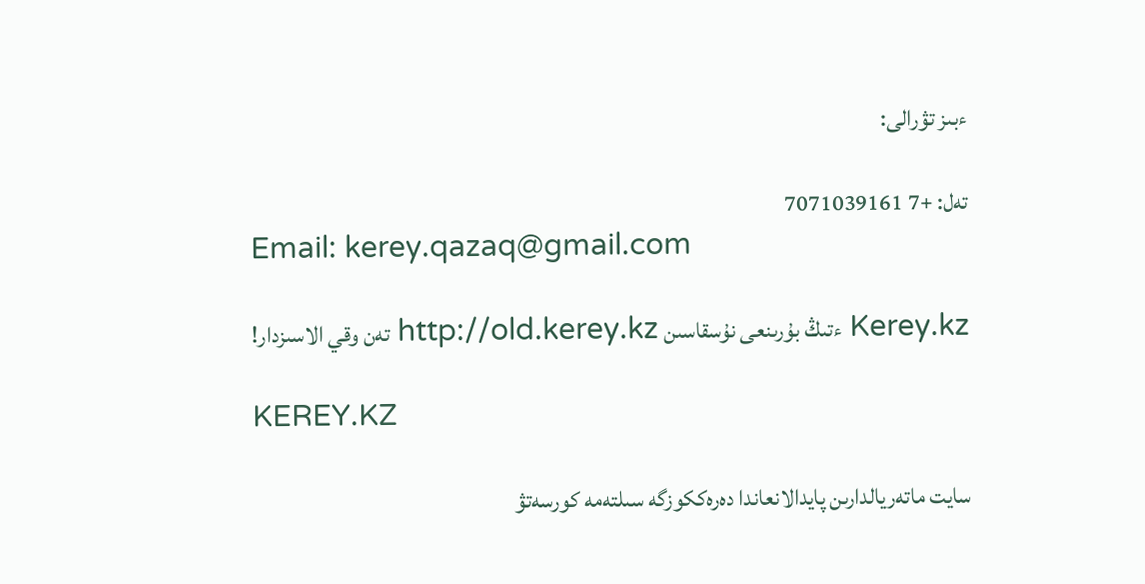ءبىز تۋرالى:

تەل: +7 7071039161
Email: kerey.qazaq@gmail.com

Kerey.kz ءتىڭ بۇرىنعى نۇسقاسىن http://old.kerey.kz تەن وقي الاسىزدار!

KEREY.KZ

سايت ماتەريالدارىن پايدالانعاندا دەرەككوزگە سىلتەمە كورسەتۋ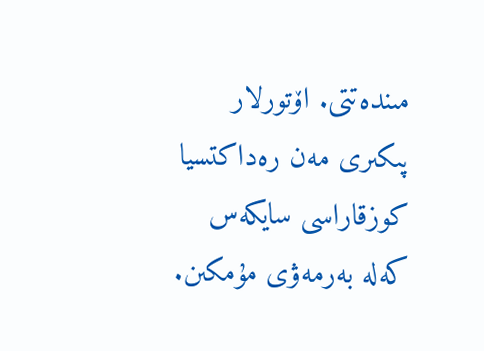مىندەتتى. اۆتورلار پىكىرى مەن رەداكتسيا كوزقاراسى سايكەس كەلە بەرمەۋى مۇمكىن.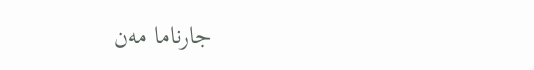جارناما مەن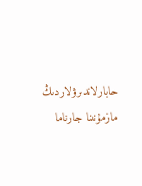حابارلاندىرۋلاردىڭ مازمۇنىنا جارناما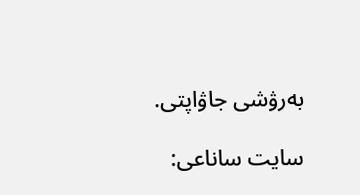بەرۋشى جاۋاپتى.

سايت ساناعى: